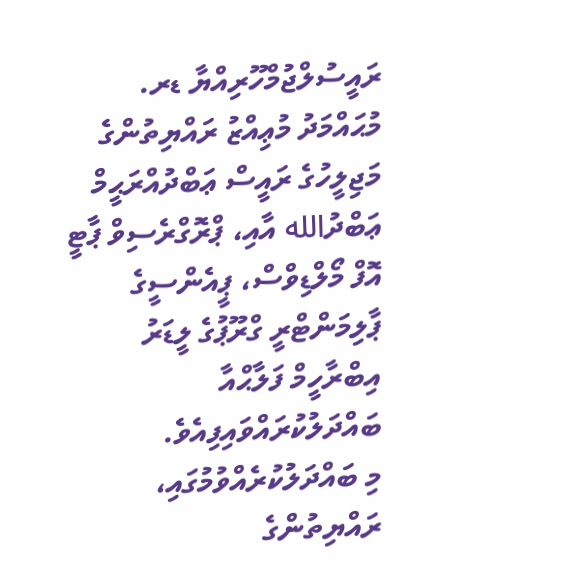ރައީސުލްޖުމްހޫރިއްޔާ ޑރ. މުޙައްމަދު މުޢިއްޒު ރައްޔިތުންގެ މަޖިލީހުގެ ރައީސް ޢަބްދުއްރަޙީމް ޢަބްދުالله އާއި، ޕްރޮގްރެސިވް ޕާޓީ އޮފް މޯލްޑިވްސް، ޕީއެންސީގެ ޕާލިމަންޓްރީ ގްރޫޕުގެ ލީޑަރު އިބްރާހީމް ފަލާޙްއާ ބައްދަލުކުރައްވައިފިއެވެ.
މި ބައްދަލުކުރެއްވުމުގައި، ރައްޔިތުންގެ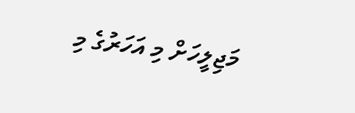މަޖިލީހަށް މި އަހަރުގެ މި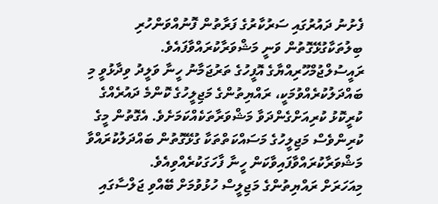ފެށުނު ދައުރުގައި ސަރުކާރުގެ ފަރާތުން ފޮނުއްވަންހުރި ބިލުތަކާގުޅޭގޮތުން ވަނީ މަޝްވަރާކުރައްވާފައެވެ. ރައީސުލްޖުމްހޫރިއްޔާގެ އޮފީހުގެ ތަރުޖަމާނު ހީނާ ވަލީދު ވިދާޅުވީ މި ބައްދަލުކުރެއްވުމަކީ، ރައްޔިތުންގެ މަޖިލީހުގެ ކޮންމެ ދައުރެއްގެ ކުރީކޮޅު ކުރިއަށްގެންދަވާ މަޝްވަރާތަކެއްކަމަށެވެ. އެގޮތުން މީގެ ކުރިންވެސް މަޖިލީހުގެ މަސައްކަތްތަކާ ގުޅޭގޮތުން ބައްދަލުކުރައްވާ މަޝްވަރާކުރައްވާފައިވާކަން ހީނާ ފާހަގަކުރެއްވިއެވެ.
މިއަހަރަށް ރައްޔިތުންގެ މަޖިލީސް ހުޅުވުމަށް ބޭއްވި ޖަލްސާގައި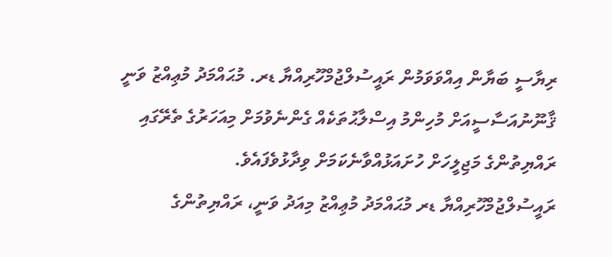ރިޔާސީ ބަޔާން އިއްވަވަމުން ރައީސުލްޖުމްހޫރިއްޔާ ޑރ. މުޙައްމަދު މުޢިއްޒު ވަނީ ޤާނޫނުއަސާސީއަށް މުހިންމު އިސްލާޙުތަކެއް ގެންނެވުމަށް މިއަހަރުގެ ތެރޭގައި ރައްޔިތުންގެ މަޖިލީހަށް ހުށައަޅުއްވާނެކަމަށް ވިދާޅުވެފައެވެ.
ރައީސުލްޖުމްހޫރިއްޔާ ޑރ މުޙައްމަދު މުޢިއްޒު މިއަދު ވަނީ، ރައްޔިތުންގެ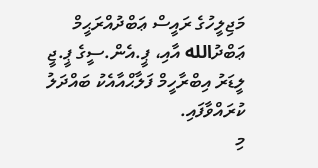މަޖިލީހުގެ ރައީސް ޢަބްދުއްރަޙީމް ޢަބްދުالله އާއި، ޕީ.އެން.ސީގެ ޕީ.ޖީ ލީޑަރު އިބްރާހީމް ފަލާޙްއާއެކު ބައްދަލު ކުރައްވާފައި.
މި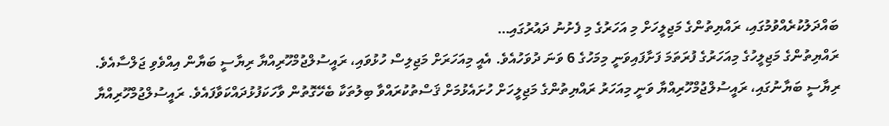ބައްދަލުކުރެއްވުމުގައި، ރައްޔިތުންގެ މަޖިލީހަށް މި އަހަރުގެ މި ފެށުނު ދައުރުގައި…
ރައްޔިތުންގެ މަޖިލީހުގެ މިއަހަރުގެ ފުރަތަމަ ފަށާފައިވަނީ މިމަހުގެ 6 ވަނަ ދުވަހުއެވެ. އެއީ މިއަހަރަށް މަޖިލިސް ހުޅުވައި، ރައީސުލްޖުމްހޫރިއްޔާ ރިޔާސީ ބަޔާން އިއްވެވި ޖަލްސާއެވެ.
ރިޔާސީ ބަޔާނުގައި، ރައީސުލްޖުމްހޫރިއްޔާ ވަނީ މިއަހަރު ރައްޔިތުންގެ މަޖިލީހަށް ހުށައެޅުމަށް ޤަސްތުކުރައްވާ ބިލުތަކާ ބެހޭގޮތުން ވާހަކަފުޅުދައްކަވާފައެވެ. ރައީސުލްޖުމްހޫރިއްޔާ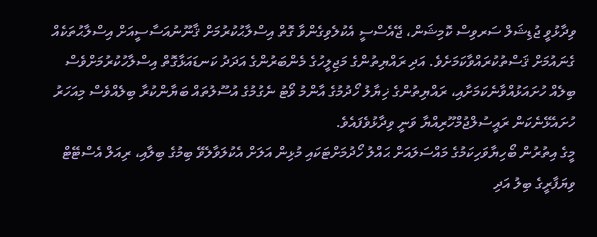ވިދާޅުވީ ޖުޑިޝަލް ސަރވިސް ކޮމިޝަން، ޖޭއެސްސީ އެކުލެވިގެންވާ ގޮތް އިސްލާޙުކުރުމަށް ޤާނޫނުއަސާސީއަށް އިސްލާޙުތަކެއް ގެނައުމަށް ޤަސްތުކުރައްވާކަމަށެވެ. އަދި ރައްޔިތުންގެ މަޖިލީހުގެ މެންބަރުންގެ އަދަދު ކަނޑައަޅާގޮތް އިސްލާހުކުރުމަށްވެސް ބިލެއް ހުށައަޅުއްވާނެކަމަށާއި، ރައްޔިތުންގެ ޚިޔާލު ހޯދުމުގެ އާންމު ވޯޓު ނެގުމުގެ އުސޫލުތައް ބަޔާންކުރާ ބިލެއްވެސް މިއަހަރު ހުށައެޅޭނެކަން ރައީސުލްޖުމްހޫރިއްޔާ ވަނީ ވިދާޅުވެފައެވެ.
މީގެ އިތުރުން ބޯހިޔާވަހިކަމުގެ މައްސަލައަށް ޙައްލު ހޯދުމަށްޓަކައި މުޅިން އަލަށް އެކުލަވާލެވޭ ބިމުގެ ބިލާއި، ރިއަލް އެސްޓޭޓް ވިޔަފާރީގެ ބިލު އަދި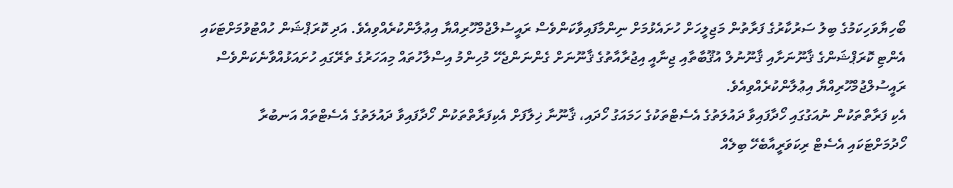ބޯހިޔާވަހިކަމުގެ ބިލު ސަރުކާރުގެ ފަރާތުން މަޖިލީހަށް ހުށައެޅުމަށް ނިންމާފައިވާކަންވެސް ރައީސުލްޖުމްހޫރިއްޔާ އިޢުލާންކުރެއްވިއެވެ. އަދި ކޮރަޕްޝަން ހުއްޓުވުމަށްޓަކައި އެންޓި ކޮރަޕްޝަންގެ ޤާނޫނަށާއި ޤާނޫނުލް އުޤޫބާތާއި ޖިނާއީ އިޖުރާއާތުގެ ޤާނޫނަށް ގެންނަންޖެހޭ މުހިންމު އިސްލާހުތައް މިއަހަރުގެ ތެރޭގައި ހުށައަޅުއްވާނެކަންވެސް ރައީސުލްޖުމްހޫރިއްޔާ އިޢުލާންކުރެއްވިއެވެ.
އެކި ފަރާތްތަކުން ނުއަގުގައި ހޯދާފައިވާ ދައުލަތުގެ އެސެޓްތަކުގެ ހަމައަގު ހޯދައި، ޤާނޫނާ ޚިލާފަށް އެކިފަރާތްތަކުން ހޯދާފައިވާ ދައުލަތުގެ އެސެޓްތައް އަނބުރާ ހޯދުމަށްޓަކައި އެސެޓް ރިކަވަރީއާބެހޭ ބިލެއް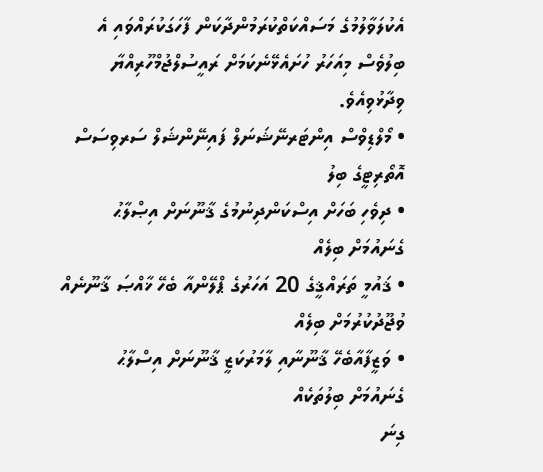އެކުލަވާލުމުގެ މަސައްކަތްކުރަމުންދާކަން ފާހަގަކުރައްވައި އެ ބިލުވެސް މިއަހަރު ހުށައެޅޭނެކަމަށް ރައީސުލްޖުމްހޫރިއްޔާ ވިދާޅުވިއެވެ.
• މޯލްޑިވްސް އިންޓަރނޭޝަނަލް ފައިނޭންޝަލް ސަރވިސަސް އޮތޯރިޓީގެ ބިލު
• ދިވެހި ބަހަށް އިސްކަންދިނުމުގެ ޤާނޫނަށް އިޞްލާޙު ގެނައުމަށް ބިލެއް
• ޤައުމީ ތަރައްޤީގެ 20 އަހަރުގެ ޕްލޭންއާ ބެހޭ ޚާއްޞަ ޤާނޫނެއް ވުޖޫދުކުރުމަށް ބިލެއް
• ވަޒީފާއާބެހޭ ޤާނޫނާއި ލާމަރުކަޒީ ޤާނޫނަށް އިސްލާޙު ގެނައުމަށް ބިލުތަކެއް
ގިނަ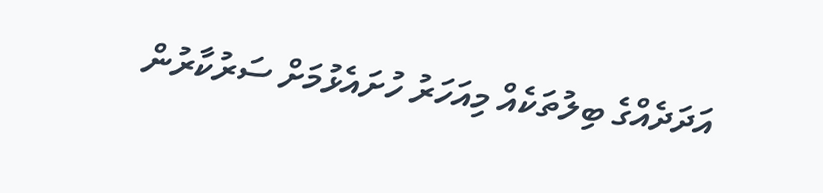އަދަދެއްގެ ބިލުތަކެއް މިއަހަރު ހުށައެޅުމަށް ސަރުކާރުން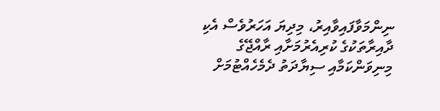ނިންމަވާފައިވާއިރު، މިދިޔަ އަހަރުވެސް އެކި ދާއިރާތަކުގެ ކުރިއެރުމަށާއި ރާއްޖޭގެ މިނިވަންކަމާއި ސިޔާދަތު ދެމެހެއްޓުމަށް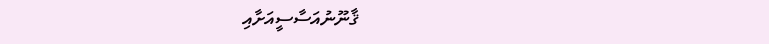ޤާނޫނުއަސާސީއަށާއި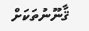ޤާނޫނުތަކަށް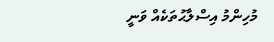މުހިންމު އިސްލާޙުތަކެއް ވަނީ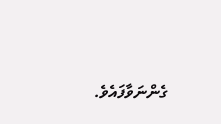ގެންނަވާފައެވެ.